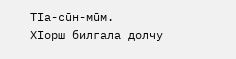ТIа-сūн-мūм.
ХIорш билгала долчу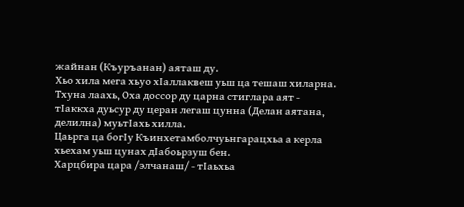жайнан (Къуръанан) аяташ ду.
Хьо хила мега хьуо хIаллаквеш уьш ца тешаш хиларна.
Тхуна лаахь‚ Оха доссор ду царна стиглара аят - тIаккха дуьсур ду церан легаш цунна (Делан аятана‚ делилна) муьтIахь хилла.
Цаьрга ца богIу Къинхетамболчуьнгарацхьа а керла хьехам уьш цунах дIабоьрзуш бен.
Харцбира цара /элчанаш/ - тIаьхьа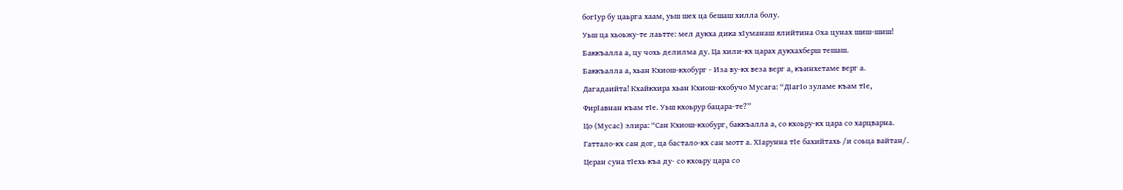богIур бу цаьрга хаам‚ уьш шех ца бешаш хилла болу.
Уьш ца хьоьжу-те лаьтте: мел дукха дика хIуманаш ялийтина Оха цунах шиш-шиш!
Баккъалла а, цу чохь делилма ду. Ца хили-кх царах дукхахберш тешаш.
Баккъалла а, хьан Кхиош-кхобург - Иза ву-кх веза верг а‚ къинхетаме верг а.
Дагадаийта! Кхайкхира хьан Кхиош-кхобучо Мусага: “ДIагIо зуламе къам тIе,
ФирIавнан къам тIе. Уьш кхоьрур бацара-те?”
Цо (Мусас) элира: “Сан Кхиош-кхобург‚ баккъалла а, со кхоьру-кх цара со харцварна.
Гаттало-кх сан дог‚ ца бастало-кх сан мотт а. ХIарунна тIе бахийтахь /и соьца вайтан/.
Церан суна тIехь къа ду- со кхоьру цара со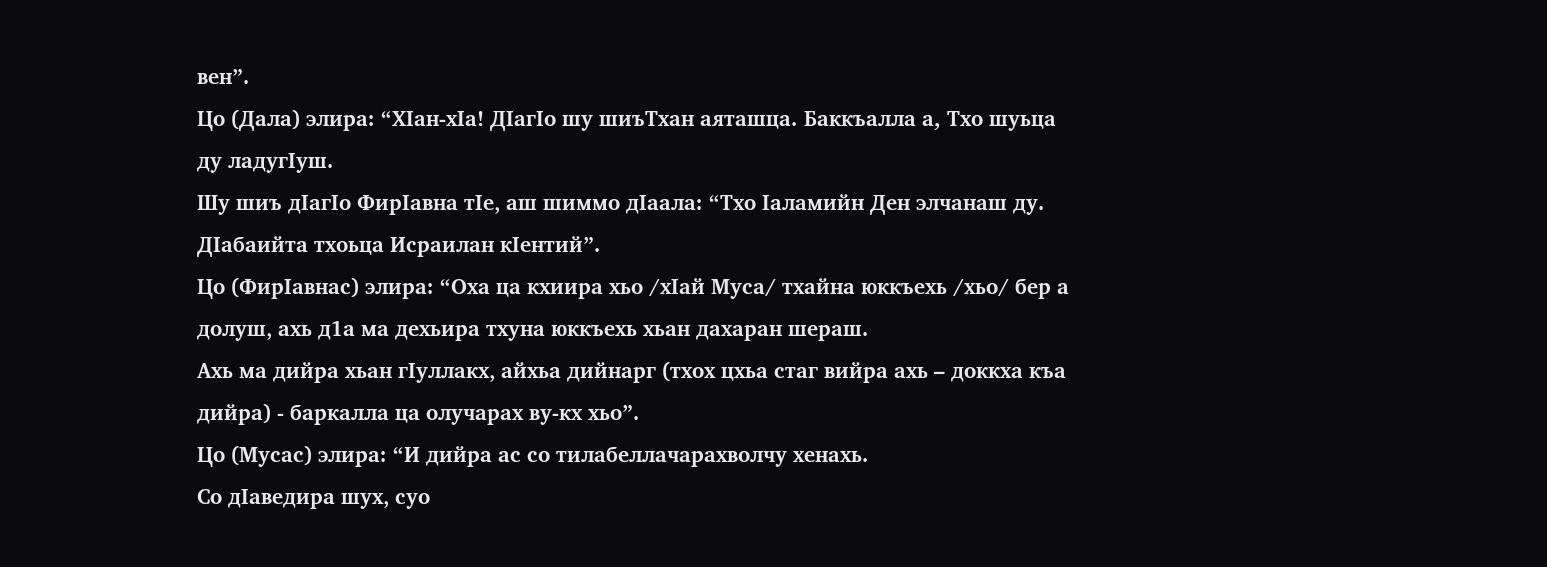вен”.
Цо (Дала) элира: “ХIан-хIа! ДIагIо шу шиъТхан аяташца. Баккъалла а, Тхо шуьца ду ладугIуш.
Шу шиъ дIагIо ФирIавна тIе‚ аш шиммо дIаала: “Тхо Iаламийн Ден элчанаш ду.
ДIабаийта тхоьца Исраилан кIентий”.
Цо (ФирIавнас) элира: “Оха ца кхиира хьо /хIай Муса/ тхайна юккъехь /хьо/ бер а долуш‚ ахь д1а ма дехьира тхуна юккъехь хьан дахаран шераш.
Ахь ма дийра хьан гIуллакх‚ айхьа дийнарг (тхох цхьа стаг вийра ахь – доккха къа дийра) - баркалла ца олучарах ву-кх хьо”.
Цо (Мусас) элира: “И дийра ас со тилабеллачарахволчу хенахь.
Со дIаведира шух‚ суо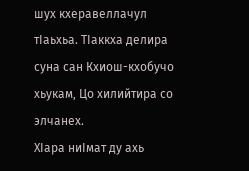шух кхеравеллачул тIаьхьа. ТIаккха делира суна сан Кхиош-кхобучо хьукам‚ Цо хилийтира со элчанех.
ХIара ниIмат ду ахь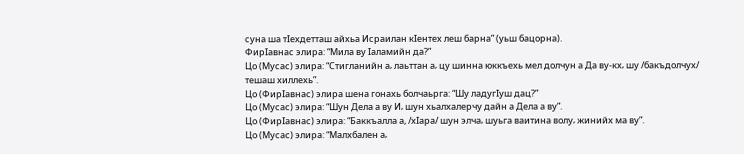суна ша тIехдетташ айхьа Исраилан кIентех леш барна” (уьш бацорна).
ФирIавнас элира: “Мила ву Iаламийн да?”
Цо (Мусас) элира: “Стигланийн а‚ лаьттан а‚ цу шинна юккъехь мел долчун а Да ву-кх‚ шу /бакъдолчух/ тешаш хиллехь”.
Цо (ФирIавнас) элира шена гонахь болчаьрга: “Шу ладугIуш дац?”
Цо (Мусас) элира: “Шун Дела а ву И‚ шун хьалхалерчу дайн а Дела а ву”.
Цо (ФирIавнас) элира: “Баккъалла а, /хIара/ шун элча‚ шуьга ваитина волу‚ жинийх ма ву”.
Цо (Мусас) элира: “Малхбален а‚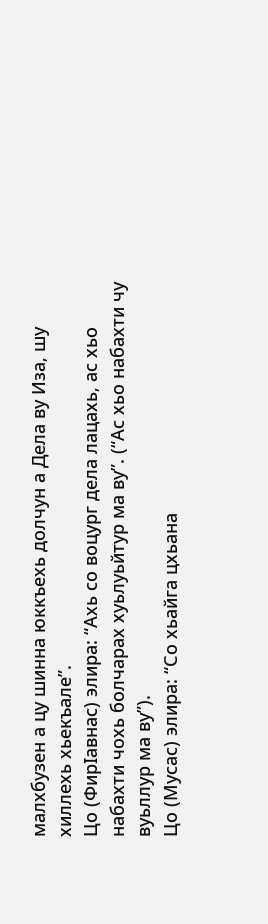малхбузен а цу шинна юккъехь долчун а Дела ву Иза‚ шу хиллехь хьекъале”.
Цо (ФирIавнас) элира: “Ахь со воцург дела лацахь‚ ас хьо набахти чохь болчарах хуьлуьйтур ма ву”. (“Ас хьо набахти чу вуьллур ма ву”).
Цо (Мусас) элира: “Со хьайга цхьана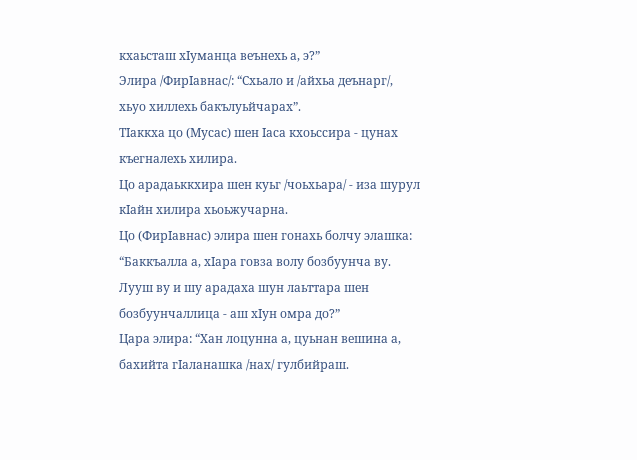кхаьсташ хIуманца веънехь а‚ э?”
Элира /ФирIавнас/: “Схьало и /айхьа деънарг/, хьуо хиллехь бакълуьйчарах”.
ТIаккха цо (Мусас) шен Iаса кхоьссира - цунах къегналехь хилира.
Цо арадаьккхира шен куьг /чоьхьара/ - иза шурул кIайн хилира хьоьжучарна.
Цо (ФирIавнас) элира шен гонахь болчу элашка: “Баккъалла а, хIара говза волу бозбуунча ву.
Лууш ву и шу арадаха шун лаьттара шен бозбуунчаллица - аш хIун омра до?”
Цара элира: “Хан лоцунна а‚ цуьнан вешина а‚ бахийта гIаланашка /нах/ гулбийраш.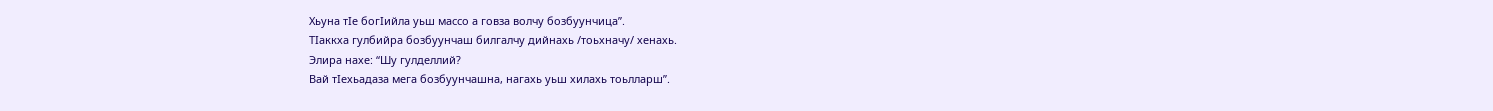Хьуна тIе богIийла уьш массо а говза волчу бозбуунчица”.
ТIаккха гулбийра бозбуунчаш билгалчу дийнахь /тоьхначу/ хенахь.
Элира нахе: “Шу гулделлий?
Вай тIехьадаза мега бозбуунчашна, нагахь уьш хилахь тоьлларш”.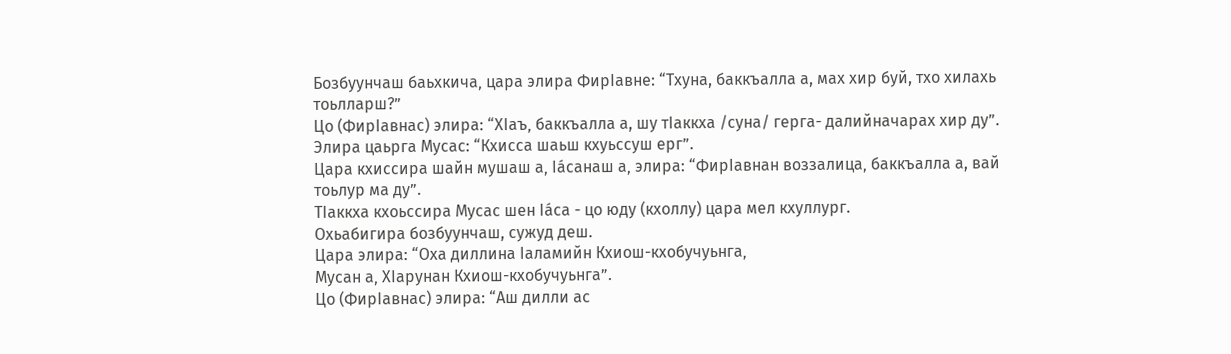Бозбуунчаш баьхкича‚ цара элира ФирIавне: “Тхуна, баккъалла а, мах хир буй, тхо хилахь тоьлларш?”
Цо (ФирIавнас) элира: “ХIаъ‚ баккъалла а, шу тIаккха /суна/ герга- далийначарах хир ду”.
Элира цаьрга Мусас: “Кхисса шаьш кхуьссуш ерг”.
Цара кхиссира шайн мушаш а‚ Iáсанаш а‚ элира: “ФирIавнан воззалица‚ баккъалла а, вай тоьлур ма ду”.
ТIаккха кхоьссира Мусас шен Iáса - цо юду (кхоллу) цара мел кхуллург.
Охьабигира бозбуунчаш, сужуд деш.
Цара элира: “Оха диллина Iаламийн Кхиош-кхобучуьнга‚
Мусан а‚ ХIарунан Кхиош-кхобучуьнга”.
Цо (ФирIавнас) элира: “Аш дилли ас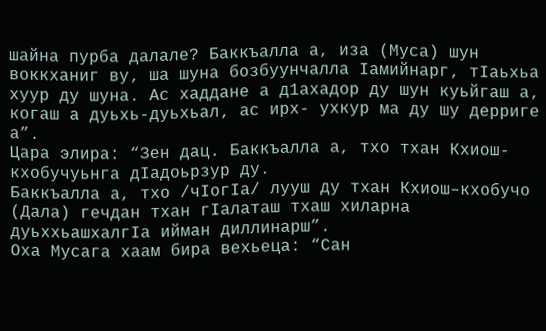шайна пурба далале? Баккъалла а, иза (Муса) шун воккханиг ву‚ ша шуна бозбуунчалла Iамийнарг‚ тIаьхьа хуур ду шуна. Ас хаддане а д1ахадор ду шун куьйгаш а‚ когаш а дуьхь-дуьхьал‚ ас ирх- ухкур ма ду шу дерриге а”.
Цара элира: “Зен дац. Баккъалла а, тхо тхан Кхиош-кхобучуьнга дIадоьрзур ду.
Баккъалла а, тхо /чIогIа/ лууш ду тхан Кхиош–кхобучо (Дала) гечдан тхан гIалаташ тхаш хиларна дуьххьашхалгIа ийман диллинарш”.
Оха Мусага хаам бира вехьеца: “Сан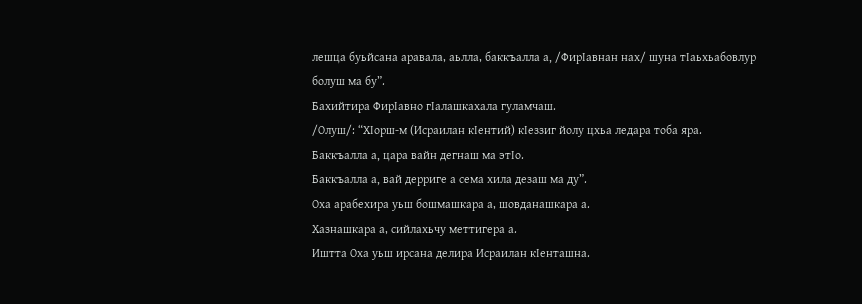лешца буьйсана аравала‚ аьлла‚ баккъалла а, /ФирIавнан нах/ шуна тIаьхьабовлур болуш ма бу”.
Бахийтира ФирIавно гIалашкахала гуламчаш.
/Олуш/: “ХIорш-м (Исраилан кIентий) кIеззиг йолу цхьа ледара тоба яра.
Баккъалла а, цара вайн дегнаш ма этIо.
Баккъалла а, вай дерриге а сема хила дезаш ма ду”.
Оха арабехира уьш бошмашкара а‚ шовданашкара а.
Хазнашкара а‚ сийлахьчу меттигера а.
Иштта Оха уьш ирсана делира Исраилан кIенташна.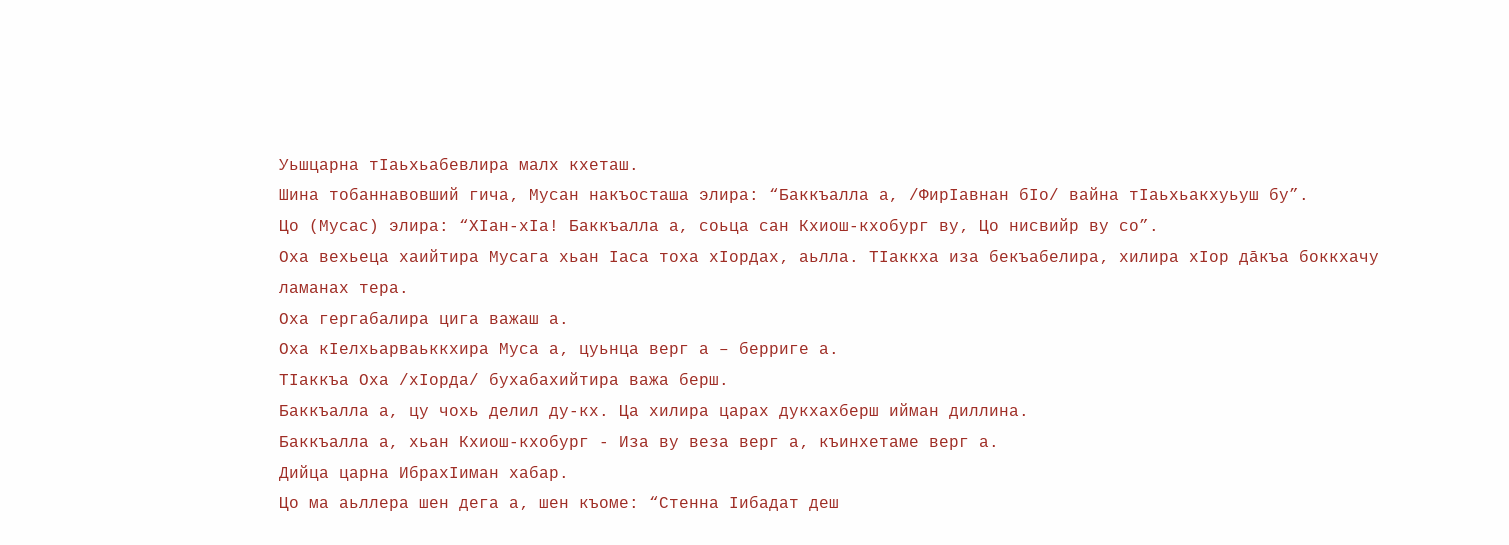Уьшцарна тIаьхьабевлира малх кхеташ.
Шина тобаннавовший гича‚ Мусан накъосташа элира: “Баккъалла а, /ФирIавнан бIо/ вайна тIаьхьакхуьуш бу”.
Цо (Мусас) элира: “ХIан-хIа! Баккъалла а, соьца сан Кхиош-кхобург ву‚ Цо нисвийр ву со”.
Оха вехьеца хаийтира Мусага хьан Iаса тоха хIордах‚ аьлла. ТIаккха иза бекъабелира‚ хилира хIор дāкъа боккхачу ламанах тера.
Оха гергабалира цига важаш а.
Оха кIелхьарваьккхира Муса а‚ цуьнца верг а – берриге а.
ТIаккъа Оха /хIорда/ бухабахийтира важа берш.
Баккъалла а, цу чохь делил ду-кх. Ца хилира царах дукхахберш ийман диллина.
Баккъалла а, хьан Кхиош-кхобург - Иза ву веза верг а‚ къинхетаме верг а.
Дийца царна ИбрахIиман хабар.
Цо ма аьллера шен дега а‚ шен къоме: “Стенна Iибадат деш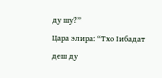ду шу?”
Цара элира: “Тхо Iибадат деш ду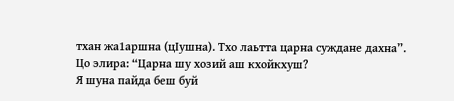тхан жа1аршна (цIушна). Тхо лаьтта царна суждане дахна”.
Цо элира: “Царна шу хозий аш кхойкхуш?
Я шуна пайда беш буй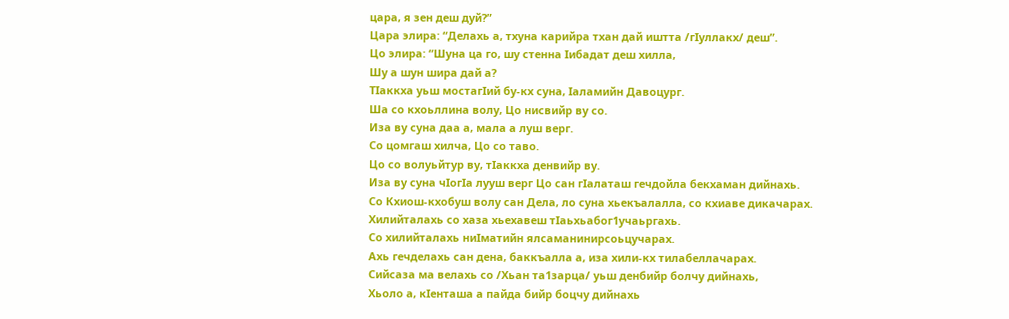цара‚ я зен деш дуй?”
Цара элира: “Делахь а, тхуна карийра тхан дай иштта /гIуллакх/ деш”.
Цо элира: “Шуна ца го‚ шу стенна Iибадат деш хилла‚
Шу а шун шира дай а?
ТIаккха уьш мостагIий бу-кх суна‚ Iаламийн Давоцург.
Ша со кхоьллина волу‚ Цо нисвийр ву со.
Иза ву суна даа а‚ мала а луш верг.
Со цомгаш хилча‚ Цо со таво.
Цо со волуьйтур ву‚ тIаккха денвийр ву.
Иза ву суна чIогIа лууш верг Цо сан гIалаташ гечдойла бекхаман дийнахь.
Со Кхиош-кхобуш волу сан Дела‚ ло суна хьекъалалла‚ со кхиаве дикачарах.
Хилийталахь со хаза хьехавеш тIаьхьабог1учаьргахь.
Со хилийталахь ниIматийн ялсаманинирсоьцучарах.
Ахь гечделахь сан дена‚ баккъалла а, иза хили-кх тилабеллачарах.
Сийсаза ма велахь со /Хьан та1зарца/ уьш денбийр болчу дийнахь,
Хьоло а‚ кIенташа а пайда бийр боцчу дийнахь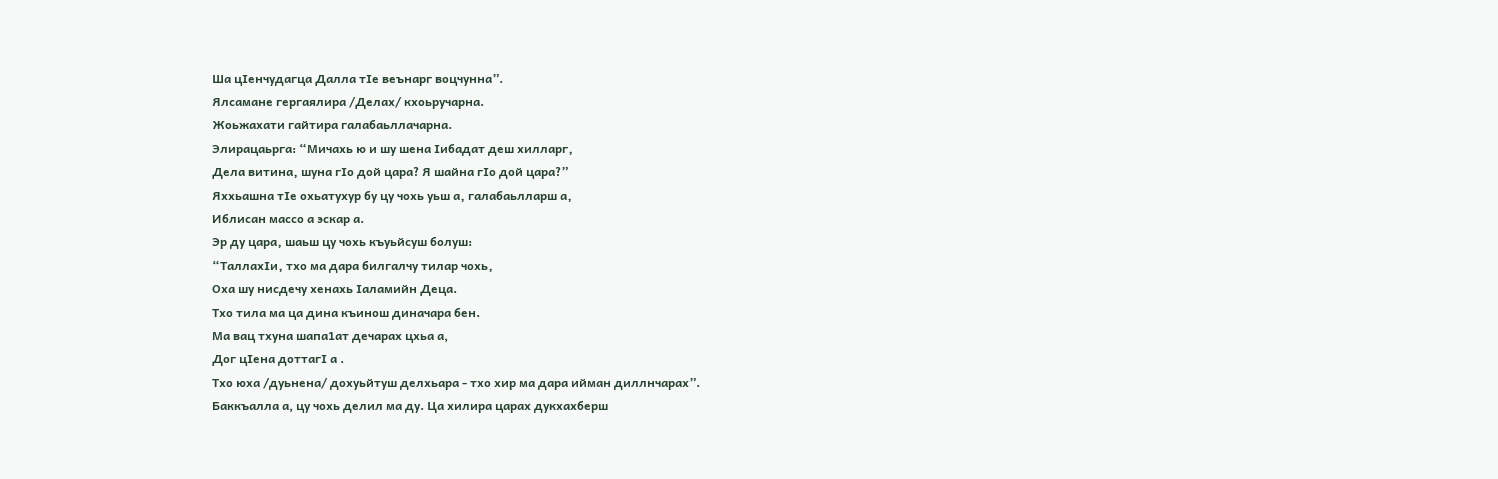Ша цIенчудагца Далла тIе веънарг воцчунна”.
Ялсамане гергаялира /Делах/ кхоьручарна.
Жоьжахати гайтира галабаьллачарна.
Элирацаьрга: “Мичахь ю и шу шена Iибадат деш хилларг‚
Дела витина‚ шуна гIо дой цара? Я шайна гIо дой цара?”
Яххьашна тIе охьатухур бу цу чохь уьш а‚ галабаьлларш а‚
Иблисан массо а эскар а.
Эр ду цара‚ шаьш цу чохь къуьйсуш болуш:
“ТаллахIи‚ тхо ма дара билгалчу тилар чохь‚
Оха шу нисдечу хенахь Iаламийн Деца.
Тхо тила ма ца дина къинош диначара бен.
Ма вац тхуна шапа1ат дечарах цхьа а,
Дог цIена доттагI а .
Тхо юха /дуьнена/ дохуьйтуш делхьара - тхо хир ма дара ийман диллнчарах”.
Баккъалла а, цу чохь делил ма ду. Ца хилира царах дукхахберш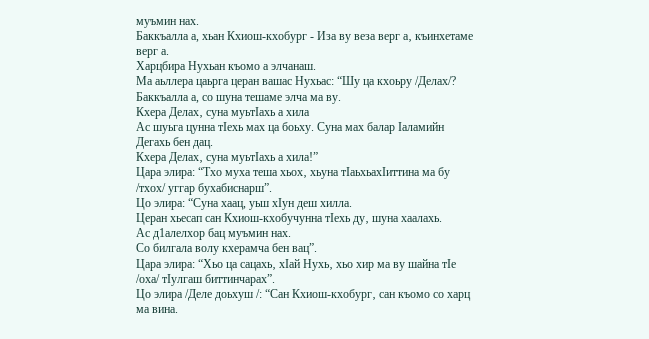муъмин нах.
Баккъалла а, хьан Кхиош-кхобург - Иза ву веза верг а‚ къинхетаме верг а.
Харцбира Нухьан къомо а элчанаш.
Ма аьллера цаьрга церан вашас Нухьас: “Шу ца кхоьру /Делах/?
Баккъалла а, со шуна тешаме элча ма ву.
Кхера Делах‚ суна муьтIахь а хила
Ас шуьга цунна тIехь мах ца боьху. Суна мах балар Iаламийн Дегахь бен дац.
Кхера Делах‚ суна муьтIахь а хила!”
Цара элира: “Тхо муха теша хьох‚ хьуна тIаьхьахIиттина ма бу /тхох/ уггар бухабиснарш”.
Цо элира: “Суна хаац, уьш хIун деш хилла.
Церан хьесап сан Кхиош-кхобучунна тIехь ду‚ шуна хаалахь.
Ас д1алелхор бац муъмин нах.
Со билгала волу кхерамча бен вац”.
Цара элира: “Хьо ца сацахь‚ хIай Нухь‚ хьо хир ма ву шайна тIе /оха/ тIулгаш биттинчарах”.
Цо элира /Деле доьхуш /: “Сан Кхиош-кхобург‚ сан къомо со харц ма вина.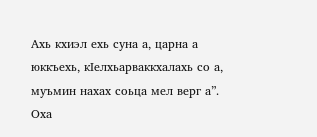Ахь кхиэл ехь суна а‚ царна а юккъехь‚ кIелхьарваккхалахь со а‚ муъмин нахах соьца мел верг а”.
Оха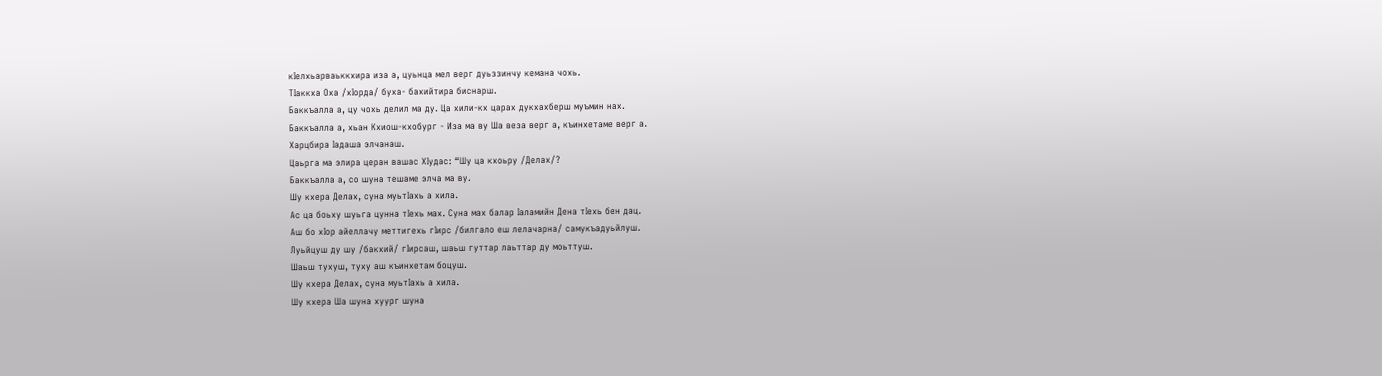кIелхьарваьккхира иза а‚ цуьнца мел верг дуьззинчу кемана чохь.
ТIаккха Оха /хIорда/ буха- бахийтира биснарш.
Баккъалла а, цу чохь делил ма ду. Ца хили-кх царах дукхахберш муъмин нах.
Баккъалла а, хьан Кхиош-кхобург - Иза ма ву Ша веза верг а‚ къинхетаме верг а.
Харцбира Iадаша элчанаш.
Цаьрга ма элира церан вашас ХIудас: “Шу ца кхоьру /Делах/?
Баккъалла а, со шуна тешаме элча ма ву.
Шу кхера Делах‚ суна муьтIахь а хила.
Ас ца боьху шуьга цунна тIехь мах. Суна мах балар Iаламийн Дена тIехь бен дац.
Аш бо хIор айеллачу меттигехь гIирс /билгало еш лелачарна/ самукъадуьйлуш.
Луьйцуш ду шу /бакхий/ гIирсаш, шаьш гуттар лаьттар ду моьттуш.
Шаьш тухуш, туху аш къинхетам боцуш.
Шу кхера Делах‚ суна муьтIахь а хила.
Шу кхера Ша шуна хуург шуна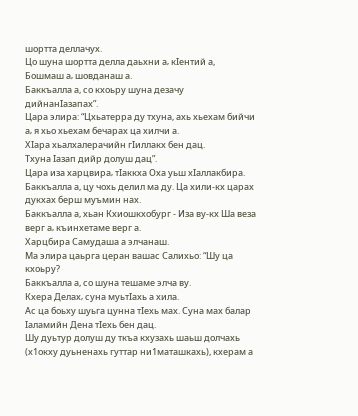шортта деллачух.
Цо шуна шортта делла даьхни а‚ кIентий а,
Бошмаш а‚ шовданаш а.
Баккъалла а, со кхоьру шуна дезачу дийнанIазапах”.
Цара элира: “Цхьатерра ду тхуна, ахь хьехам бийчи а‚ я хьо хьехам бечарах ца хилчи а.
ХIара хьалхалерачийн гIиллакх бен дац.
Тхуна Iазап дийр долуш дац”.
Цара иза харцвира‚ тIаккха Оха уьш хIаллакбира. Баккъалла а, цу чохь делил ма ду. Ца хили-кх царах дукхах берш муъмин нах.
Баккъалла а, хьан Кхиошкхобург - Иза ву-кх Ша веза верг а‚ къинхетаме верг а.
Харцбира Самудаша а элчанаш.
Ма элира цаьрга церан вашас Салихьо: “Шу ца кхоьру?
Баккъалла а, со шуна тешаме элча ву.
Кхера Делах‚ суна муьтIахь а хила.
Ас ца боьху шуьга цунна тIехь мах. Суна мах балар Iаламийн Дена тIехь бен дац.
Шу дуьтур долуш ду ткъа кхузахь шаьш долчахь (х1окху дуьненахь гуттар ни1маташкахь), кхерам а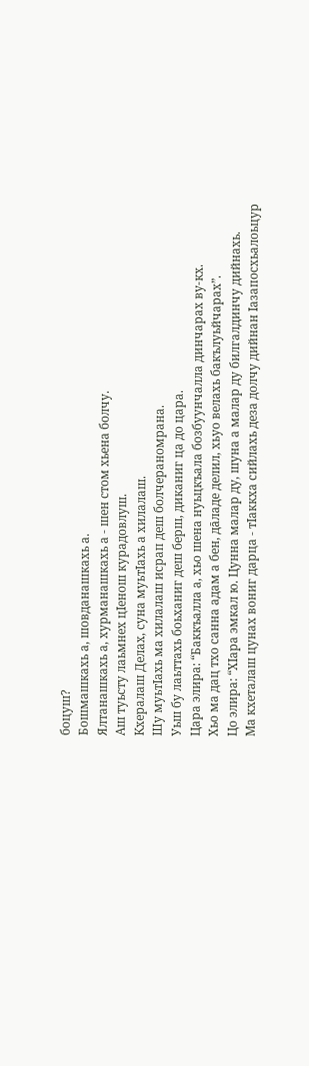боцуш?
Бошмашкахь а‚ шовданашкахь а.
Ялтанашкахь а‚ хурманашкахь а - шен стом хьена болчу.
Аш туьсту лаьмнех цIенош курадовлуш.
Кхералаш Делах‚ суна муьтIахь а хилалаш.
Шу муьтIахь ма хилалаш исрап деш болчераномрана.
Уьш бу лаьттахь боьханиг деш берш‚ диканиг ца до цара.
Цара элира: “Баккъалла а, хьо шена нуьцкъала бозбуунчалла динчарах ву-кх.
Хьо ма дац тхо санна адам а бен‚ дāладе делил, хьуо велахь бакълуьйчарах”.
Цо элира: “ХIара эмкал ю. Цунна малар ду‚ шуна а малар ду билгалдинчу дийнахь.
Ма кхеталаш цунах вониг дарца - тIаккха сийлахь деза долчу дийнан Iазапосхьалоьцур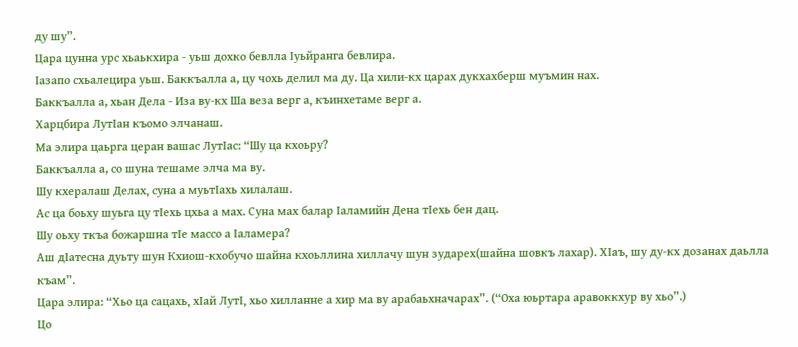ду шу”.
Цара цунна урс хьаькхира - уьш дохко бевлла Iуьйранга бевлира.
Iазапо схьалецира уьш. Баккъалла а, цу чохь делил ма ду. Ца хили-кх царах дукхахберш муъмин нах.
Баккъалла а, хьан Дела - Иза ву-кх Ша веза верг а‚ къинхетаме верг а.
Харцбира ЛутIан къомо элчанаш.
Ма элира цаьрга церан вашас ЛутIас: “Шу ца кхоьру?
Баккъалла а, со шуна тешаме элча ма ву.
Шу кхералаш Делах‚ суна а муьтIахь хилалаш.
Ас ца боьху шуьга цу тIехь цхьа а мах. Суна мах балар Iаламийн Дена тIехь бен дац.
Шу оьху ткъа божаршна тIе массо а Iаламера?
Аш дIатесна дуьту шун Кхиош-кхобучо шайна кхоьллина хиллачу шун зударех(шайна шовкъ лахар). ХIаъ‚ шу ду-кх дозанах даьлла къам”.
Цара элира: “Хьо ца сацахь‚ хIай ЛутI‚ хьо хилланне а хир ма ву арабаьхначарах”. (“Оха юьртара аравоккхур ву хьо”.)
Цо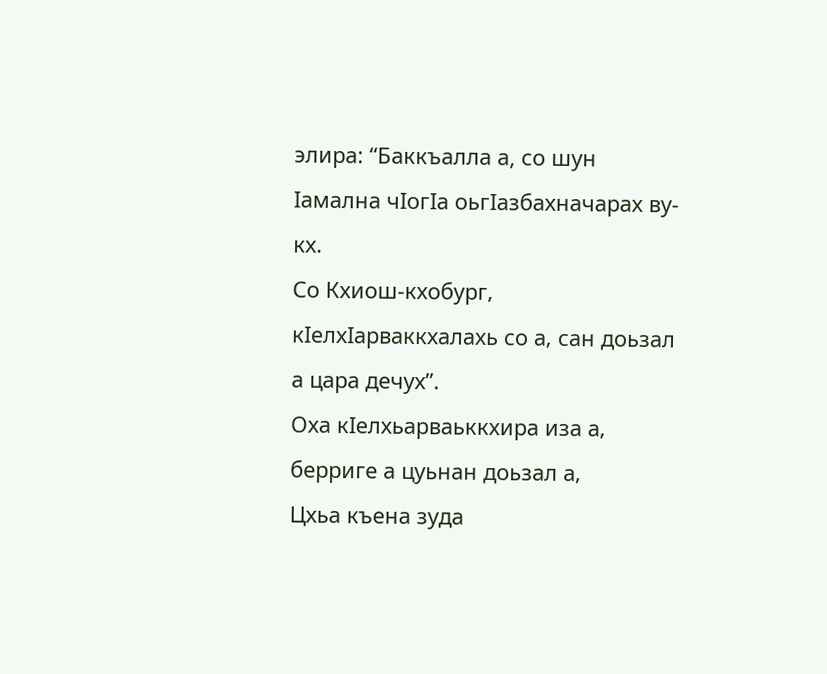элира: “Баккъалла а, со шун Iамална чIогIа оьгIазбахначарах ву-кх.
Со Кхиош-кхобург‚ кIелхIарваккхалахь со а‚ сан доьзал а цара дечух”.
Оха кIелхьарваьккхира иза а‚ берриге а цуьнан доьзал а‚
Цхьа къена зуда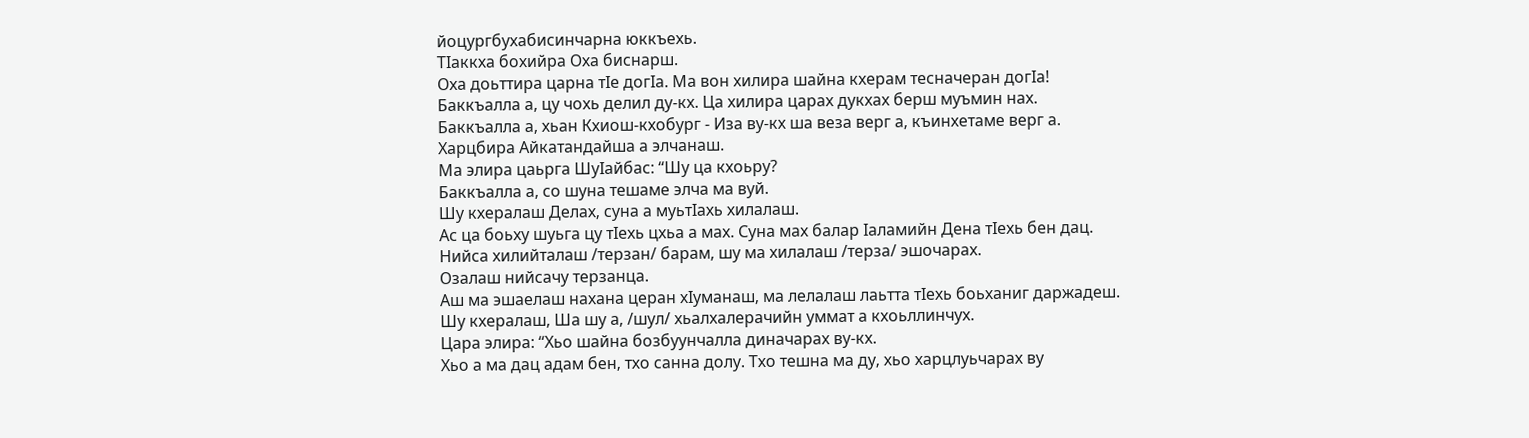йоцургбухабисинчарна юккъехь.
ТIаккха бохийра Оха биснарш.
Оха доьттира царна тIе догIа. Ма вон хилира шайна кхерам тесначеран догIа!
Баккъалла а, цу чохь делил ду-кх. Ца хилира царах дукхах берш муъмин нах.
Баккъалла а, хьан Кхиош-кхобург - Иза ву-кх ша веза верг а‚ къинхетаме верг а.
Харцбира Айкатандайша а элчанаш.
Ма элира цаьрга ШуIайбас: “Шу ца кхоьру?
Баккъалла а, со шуна тешаме элча ма вуй.
Шу кхералаш Делах‚ суна а муьтIахь хилалаш.
Ас ца боьху шуьга цу тIехь цхьа а мах. Суна мах балар Iаламийн Дена тIехь бен дац.
Нийса хилийталаш /терзан/ барам‚ шу ма хилалаш /терза/ эшочарах.
Озалаш нийсачу терзанца.
Аш ма эшаелаш нахана церан хIуманаш‚ ма лелалаш лаьтта тIехь боьханиг даржадеш.
Шу кхералаш‚ Ша шу а‚ /шул/ хьалхалерачийн уммат а кхоьллинчух.
Цара элира: “Хьо шайна бозбуунчалла диначарах ву-кх.
Хьо а ма дац адам бен‚ тхо санна долу. Тхо тешна ма ду‚ хьо харцлуьчарах ву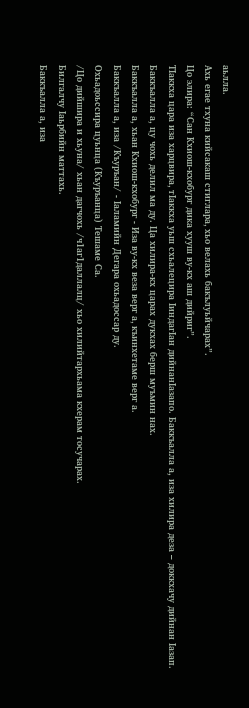аьлла.
Ахь егае тхуна кийсакаш стиглара‚ хьо велахь бакълуьйчарах”.
Цо элира: “Сан Кхиош-кхобург дика хууш ву-кх аш дийриг”.
ТIаккха цара иза харцвира‚ тIаккха уьш схьалецира IиндагIан дийнанIазапо. Баккъалла а, иза хилира деза – доккхачу дийнан Iазап.
Баккъалла а, цу чохь делил ма ду. Ца хилира-кх царах дукхах берш муъмин нах.
Баккъалла а, хьан Кхиош-кхобург - Иза ву-кх веза верг а‚ къинхетаме верг а.
Баккъалла а, иза /Къуръан/ - Iаламийн Дегара охьадоссар ду.
Охьадоьссира цуьнца (Къуръанца) Тешаме Са.
/Цо дийшира и хьуна/ хьан дагчохь /ч1аг1даллалц/ хьо хилийтархьама кхерам тосучарах.
Билгалчу Iаьрбийн маттахь.
Баккъалла а, иза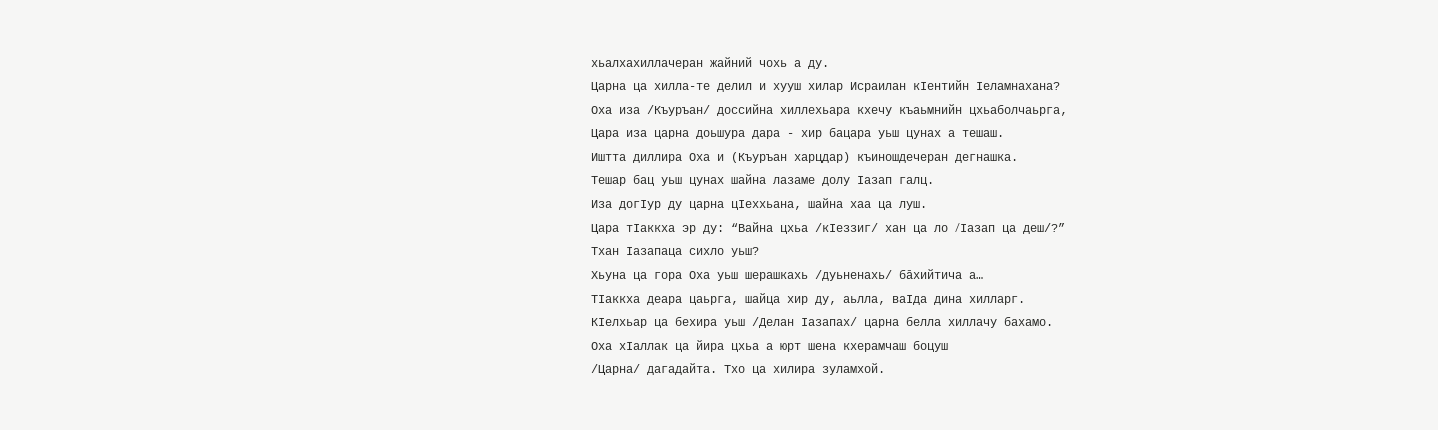хьалхахиллачеран жайний чохь а ду.
Царна ца хилла-те делил и хууш хилар Исраилан кIентийн Iеламнахана?
Оха иза /Къуръан/ доссийна хиллехьара кхечу къаьмнийн цхьаболчаьрга‚
Цара иза царна доьшура дара - хир бацара уьш цунах а тешаш.
Иштта диллира Оха и (Къуръан харцдар) къиношдечеран дегнашка.
Тешар бац уьш цунах шайна лазаме долу Iазап галц.
Иза догIур ду царна цIеххьана‚ шайна хаа ца луш.
Цара тIаккха эр ду: “Вайна цхьа /кIеззиг/ хан ца ло /Iазап ца деш/?”
Тхан Iазапаца сихло уьш?
Хьуна ца гора Оха уьш шерашкахь /дуьненахь/ бāхийтича а…
ТIаккха деара цаьрга‚ шайца хир ду‚ аьлла‚ ваIда дина хилларг.
КIелхьар ца бехира уьш /Делан Iазапах/ царна белла хиллачу бахамо.
Оха хIаллак ца йира цхьа а юрт шена кхерамчаш боцуш
/Царна/ дагадайта. Тхо ца хилира зуламхой.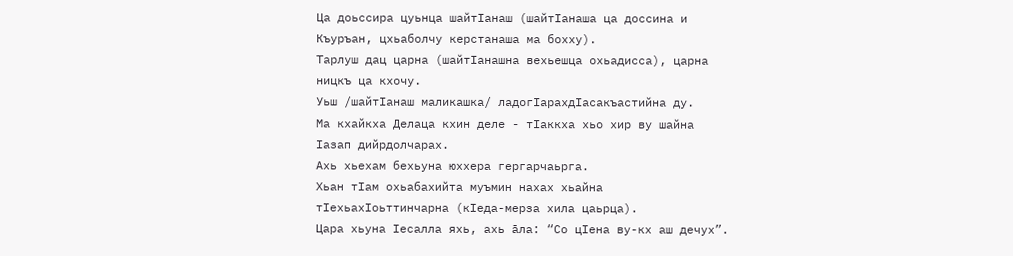Ца доьссира цуьнца шайтIанаш (шайтIанаша ца доссина и Къуръан, цхьаболчу керстанаша ма бохху).
Тарлуш дац царна (шайтIанашна вехьешца охьадисса)‚ царна ницкъ ца кхочу.
Уьш /шайтIанаш маликашка/ ладогIарахдIасакъастийна ду.
Ма кхайкха Делаца кхин деле - тIаккха хьо хир ву шайна Iазап дийрдолчарах.
Ахь хьехам бехьуна юххера гергарчаьрга.
Хьан тIам охьабахийта муъмин нахах хьайна тIехьахIоьттинчарна (кIеда-мерза хила цаьрца).
Цара хьуна Iесалла яхь‚ ахь āла: “Со цIена ву-кх аш дечух”.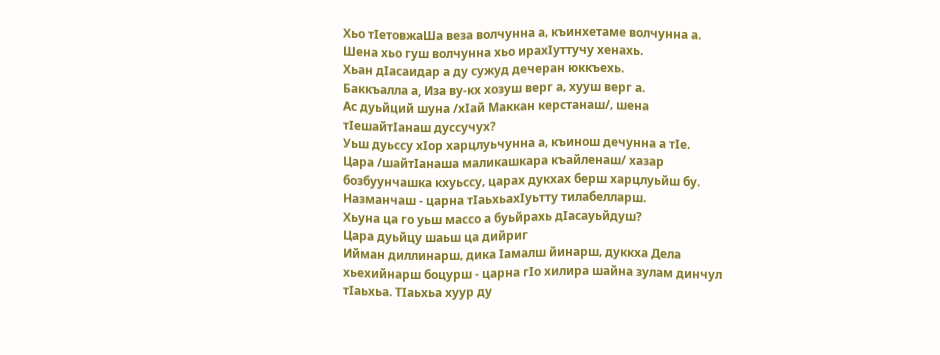Хьо тIетовжаШа веза волчунна а‚ къинхетаме волчунна а.
Шена хьо гуш волчунна хьо ирахIуттучу хенахь.
Хьан дIасаидар а ду сужуд дечеран юккъехь.
Баккъалла а, Иза ву-кх хозуш верг а‚ хууш верг а.
Ас дуьйций шуна /хIай Маккан керстанаш/‚ шена тIешайтIанаш дуссучух?
Уьш дуьссу хIор харцлуьчунна а‚ къинош дечунна а тIе.
Цара /шайтIанаша маликашкара къайленаш/ хазар бозбуунчашка кхуьссу‚ царах дукхах берш харцлуьйш бу.
Назманчаш - царна тIаьхьахIуьтту тилабелларш.
Хьуна ца го уьш массо а буьйрахь дIасауьйдуш?
Цара дуьйцу шаьш ца дийриг
Ийман диллинарш‚ дика Iамалш йинарш‚ дуккха Дела хьехийнарш боцурш - царна гIо хилира шайна зулам динчул тIаьхьа. ТIаьхьа хуур ду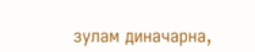зулам диначарна‚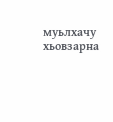муьлхачу хьовзарна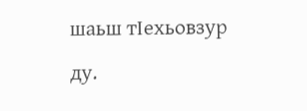шаьш тIехьовзур ду.